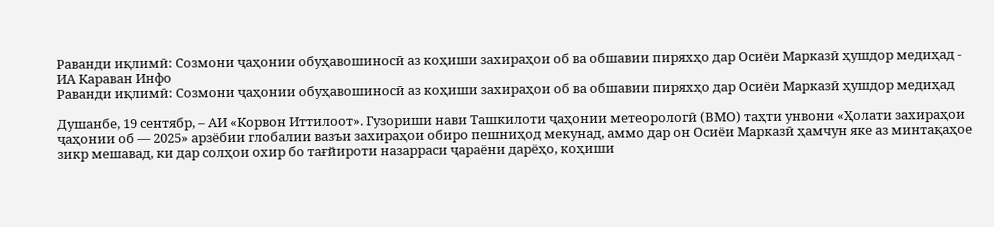Раванди иқлимӣ: Созмони ҷаҳонии обуҳавошиносӣ аз коҳиши захираҳои об ва обшавии пиряхҳо дар Осиёи Марказӣ ҳушдор медиҳад - ИА Караван Инфо
Раванди иқлимӣ: Созмони ҷаҳонии обуҳавошиносӣ аз коҳиши захираҳои об ва обшавии пиряхҳо дар Осиёи Марказӣ ҳушдор медиҳад

Душанбе, 19 сентябр, – АИ «Корвон Иттилоот». Гузориши нави Ташкилоти ҷаҳонии метеорологӣ (ВМО) таҳти унвони «Ҳолати захираҳои ҷаҳонии об — 2025» арзёбии глобалии вазъи захираҳои обиро пешниҳод мекунад, аммо дар он Осиёи Марказӣ ҳамчун яке аз минтақаҳое зикр мешавад, ки дар солҳои охир бо тағйироти назарраси ҷараёни дарёҳо, коҳиши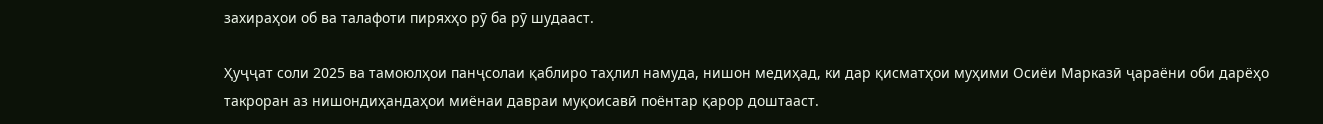захираҳои об ва талафоти пиряхҳо рӯ ба рӯ шудааст.

Ҳуҷҷат соли 2025 ва тамоюлҳои панҷсолаи қаблиро таҳлил намуда, нишон медиҳад, ки дар қисматҳои муҳими Осиёи Марказӣ ҷараёни оби дарёҳо такроран аз нишондиҳандаҳои миёнаи давраи муқоисавӣ поёнтар қарор доштааст.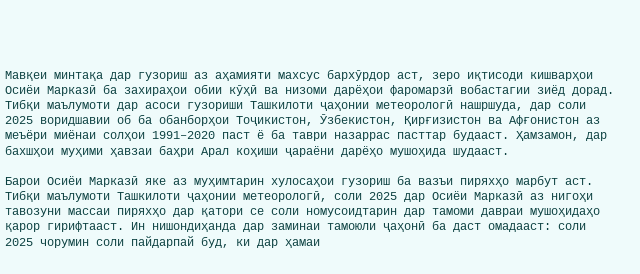Мавқеи минтақа дар гузориш аз аҳамияти махсус бархӯрдор аст, зеро иқтисоди кишварҳои Осиёи Марказӣ ба захираҳои обии кӯҳӣ ва низоми дарёҳои фаромарзӣ вобастагии зиёд дорад. Тибқи маълумоти дар асоси гузориши Ташкилоти ҷаҳонии метеорологӣ нашршуда, дар соли 2025 воридшавии об ба обанборҳои Тоҷикистон, Ӯзбекистон, Қирғизистон ва Афғонистон аз меъёри миёнаи солҳои 1991–2020 паст ё ба таври назаррас пасттар будааст. Ҳамзамон, дар бахшҳои муҳими ҳавзаи баҳри Арал коҳиши ҷараёни дарёҳо мушоҳида шудааст.

Барои Осиёи Марказӣ яке аз муҳимтарин хулосаҳои гузориш ба вазъи пиряхҳо марбут аст. Тибқи маълумоти Ташкилоти ҷаҳонии метеорологӣ, соли 2025 дар Осиёи Марказӣ аз нигоҳи тавозуни массаи пиряхҳо дар қатори се соли номусоидтарин дар тамоми давраи мушоҳидаҳо қарор гирифтааст. Ин нишондиҳанда дар заминаи тамоюли ҷаҳонӣ ба даст омадааст: соли 2025 чорумин соли пайдарпай буд, ки дар ҳамаи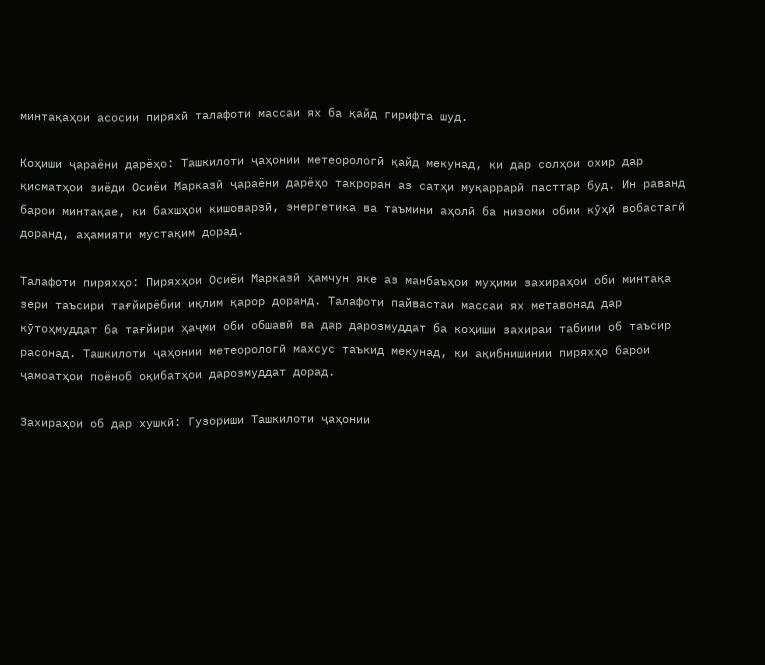минтақаҳои асосии пиряхӣ талафоти массаи ях ба қайд гирифта шуд.

Коҳиши ҷараёни дарёҳо: Ташкилоти ҷаҳонии метеорологӣ қайд мекунад, ки дар солҳои охир дар қисматҳои зиёди Осиёи Марказӣ ҷараёни дарёҳо такроран аз сатҳи муқаррарӣ пасттар буд. Ин раванд барои минтақае, ки бахшҳои кишоварзӣ, энергетика ва таъмини аҳолӣ ба низоми обии кӯҳӣ вобастагӣ доранд, аҳамияти мустақим дорад.

Талафоти пиряхҳо: Пиряхҳои Осиёи Марказӣ ҳамчун яке аз манбаъҳои муҳими захираҳои оби минтақа зери таъсири тағйирёбии иқлим қарор доранд. Талафоти пайвастаи массаи ях метавонад дар кӯтоҳмуддат ба тағйири ҳаҷми оби обшавӣ ва дар дарозмуддат ба коҳиши захираи табиии об таъсир расонад. Ташкилоти ҷаҳонии метеорологӣ махсус таъкид мекунад, ки ақибнишинии пиряхҳо барои ҷамоатҳои поёноб оқибатҳои дарозмуддат дорад.

Захираҳои об дар хушкӣ: Гузориши Ташкилоти ҷаҳонии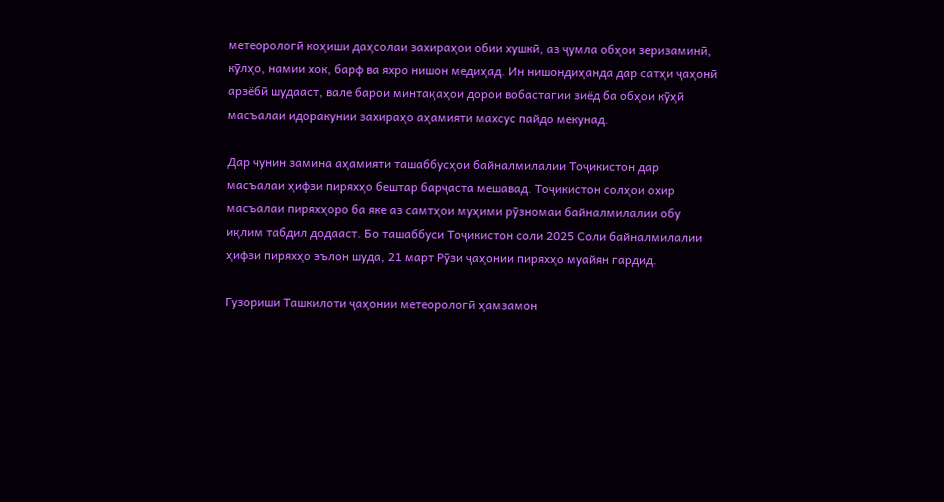метеорологӣ коҳиши даҳсолаи захираҳои обии хушкӣ, аз ҷумла обҳои зеризаминӣ, кӯлҳо, намии хок, барф ва яхро нишон медиҳад. Ин нишондиҳанда дар сатҳи ҷаҳонӣ арзёбӣ шудааст, вале барои минтақаҳои дорои вобастагии зиёд ба обҳои кӯҳӣ масъалаи идоракунии захираҳо аҳамияти махсус пайдо мекунад.

Дар чунин замина аҳамияти ташаббусҳои байналмилалии Тоҷикистон дар масъалаи ҳифзи пиряхҳо бештар барҷаста мешавад. Тоҷикистон солҳои охир масъалаи пиряхҳоро ба яке аз самтҳои муҳими рӯзномаи байналмилалии обу иқлим табдил додааст. Бо ташаббуси Тоҷикистон соли 2025 Соли байналмилалии ҳифзи пиряхҳо эълон шуда, 21 март Рӯзи ҷаҳонии пиряхҳо муайян гардид.

Гузориши Ташкилоти ҷаҳонии метеорологӣ ҳамзамон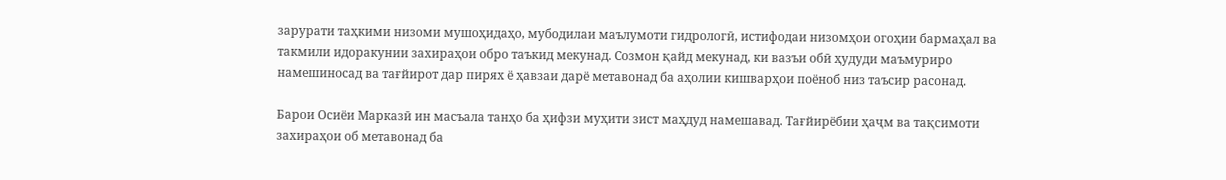зарурати таҳкими низоми мушоҳидаҳо, мубодилаи маълумоти гидрологӣ, истифодаи низомҳои огоҳии бармаҳал ва такмили идоракунии захираҳои обро таъкид мекунад. Созмон қайд мекунад, ки вазъи обӣ ҳудуди маъмуриро намешиносад ва тағйирот дар пирях ё ҳавзаи дарё метавонад ба аҳолии кишварҳои поёноб низ таъсир расонад.

Барои Осиёи Марказӣ ин масъала танҳо ба ҳифзи муҳити зист маҳдуд намешавад. Тағйирёбии ҳаҷм ва тақсимоти захираҳои об метавонад ба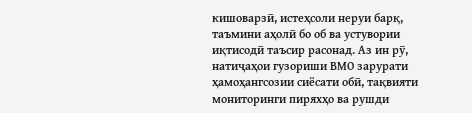кишоварзӣ, истеҳсоли неруи барқ, таъмини аҳолӣ бо об ва устувории иқтисодӣ таъсир расонад. Аз ин рӯ, натиҷаҳои гузориши ВМО зарурати ҳамоҳангсозии сиёсати обӣ, тақвияти мониторинги пиряхҳо ва рушди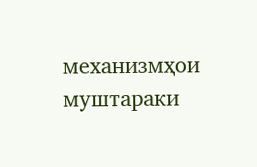механизмҳои муштараки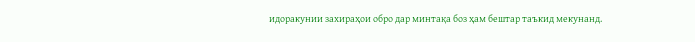идоракунии захираҳои обро дар минтақа боз ҳам бештар таъкид мекунанд.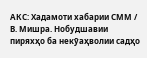АКС: Хадамоти хабарии СММ / В. Мишра. Нобудшавии пиряхҳо ба некӯаҳволии садҳо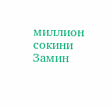миллион сокини Замин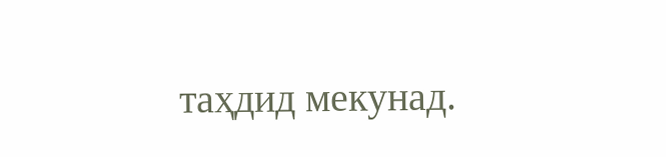таҳдид мекунад.